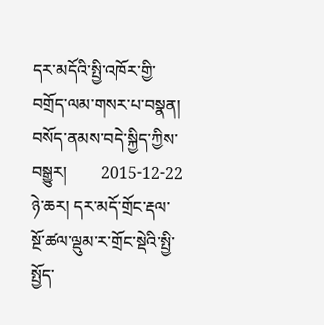དར་མདོའི་སྤྱི་འཁོར་གྱི་བགྲོད་ལམ་གསར་པ་བསྣན།
བསོད་ནམས་བདེ་སྐྱིད་ཀྱིས་བསྒྱུར།        2015-12-22
ཉེ་ཆར། དར་མདོ་གྲོང་རྡལ་སྔོ་ཚལ་ལྡུམ་ར་གྲོང་སྡེའི་སྤྱི་སྤྱོད་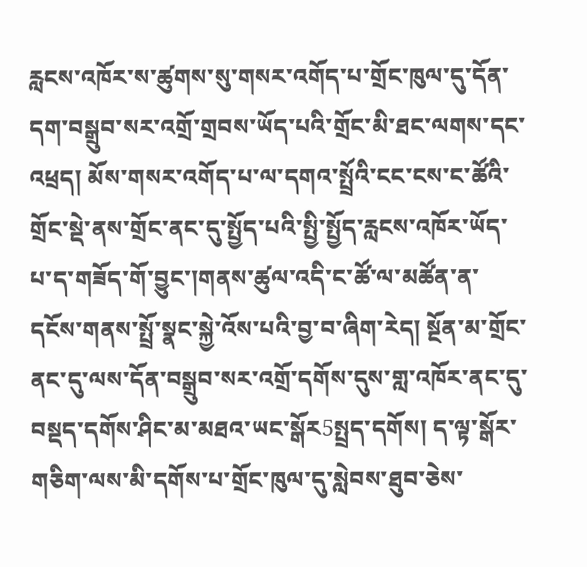རླངས་འཁོར་ས་ཚུགས་སུ་གསར་འགོད་པ་གྲོང་ཁུལ་དུ་དོན་དག་བསྒྲུབ་སར་འགྲོ་གྲབས་ཡོད་པའི་གྲོང་མི་ཐང་ལགས་དང་འཕྲད། མོས་གསར་འགོད་པ་ལ་དགའ་སྤྲོའི་ངང་ངས་ང་ཚོའི་གྲོང་སྡེ་ནས་གྲོང་ནང་དུ་སྤྱོད་པའི་སྤྱི་སྤྱོད་རླངས་འཁོར་ཡོད་པ་ད་གཟོད་གོ་བྱུང་།གནས་ཚུལ་འདི་ང་ཚོ་ལ་མཚོན་ན་དངོས་གནས་སྤྲོ་སྣང་སྐྱེ་འོས་པའི་བྱ་བ་ཞིག་རེད། སྔོན་མ་གྲོང་ནང་དུ་ལས་དོན་བསྒྲུབ་སར་འགྲོ་དགོས་དུས་གླ་འཁོཪ་ནང་དུ་བསྡད་དགོས་ཤིང་མ་མཐའ་ཡང་སྒོར5སྤྲད་དགོས། ད་ལྟ་སྒོར་གཅིག་ལས་མི་དགོས་པ་གྲོང་ཁུལ་དུ་སླེབས་ཐུབ་ཅེས་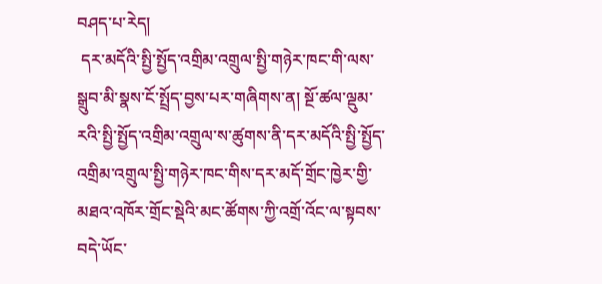བཤད་པ་རེད།
 དར་མདོའི་སྤྱི་སྤྱོད་འགྲིམ་འགྲུལ་སྤྱི་གཉེར་ཁང་གི་ལས་སྒྲུབ་མི་སྣས་ངོ་སྤྲོད་བྱས་པར་གཞིགས་ན། སྔོ་ཚལ་ལྡུམ་རའི་སྤྱི་སྤྱོད་འགྲིམ་འགྲུལ་ས་ཚུགས་ནི་དར་མདོའི་སྤྱི་སྤྱོད་འགྲིམ་འགྲུལ་སྤྱི་གཉེར་ཁང་གིས་དར་མདོ་གྲོང་ཁྱེར་གྱི་མཐའ་འཁོར་གྲོང་སྡེའི་མང་ཚོགས་ཀྱི་འགྲོ་འོང་ལ་སྟབས་བདེ་ཡོང་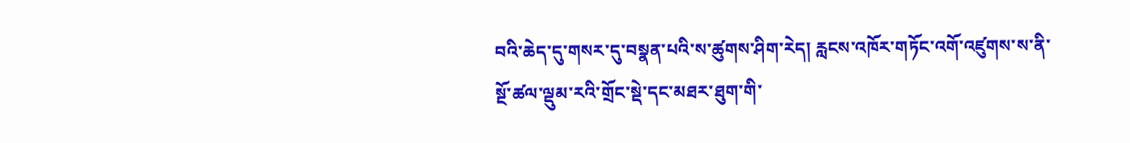བའི་ཆེད་དུ་གསར་དུ་བསྣན་པའི་ས་ཚུགས་ཤིག་ཪེད། རླངས་འཁོར་གཏོང་འགོ་འཛུགས་ས་ནི་སྔོ་ཚལ་ལྡུམ་རའི་གྲོང་སྡེ་དང་མཐར་ཐུག་གི་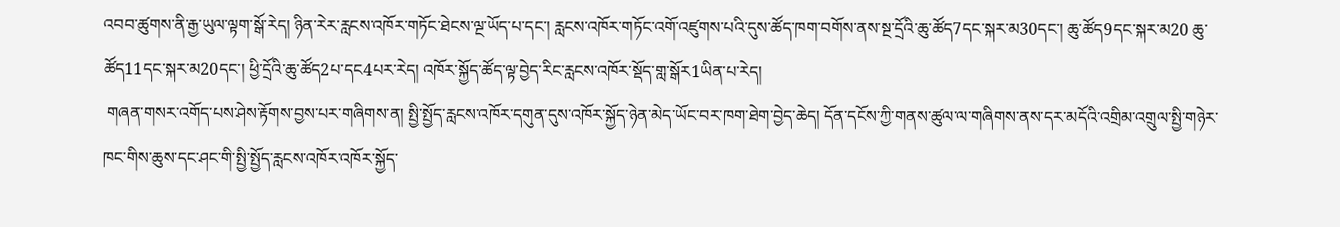འབབ་ཚུགས་ནི་རྒྱ་ཡུལ་ལྟག་སྒོ་རེད། ཉིན་རེར་རླངས་འཁོར་གཏོང་ཐེངས་ལྔ་ཡོད་པ་དང་། རླངས་འཁོར་གཏོང་འགོ་འཛུགས་པའི་དུས་ཚོད་ཁག་བགོས་ནས་སྔ་དྲོའི་ཆུ་ཚོད7དང་སྐར་མ30དང་། ཆུ་ཚོད9དང་སྐར་མ20 ཆུ་ཚོད11དང་སྐར་མ20དང་། ཕྱི་དྲོའི་ཆུ་ཚོད2པ་དང4པར་རེད། འཁོར་སྐྱོད་ཚོད་ལྟ་བྱེད་རིང་རླངས་འཁོར་སྡོད་གླ་སྒོར1ཡིན་པ་རེད།
 གཞན་གསར་འགོད་པས་ཤེས་རྟོགས་བྱས་པར་གཞིགས་ན། སྤྱི་སྤྱོད་རླངས་འཁོར་དགུན་དུས་འཁོར་སྐྱོད་ཉེན་མེད་ཡོང་བར་ཁག་ཐེག་བྱེད་ཆེད། དོན་དངོས་ཀྱི་གནས་ཚུལ་ལ་གཞིགས་ནས་དར་མདོའི་འགྲིམ་འགྲུལ་སྤྱི་གཉེར་ཁང་གིས་ཆུས་དང་ཤང་གི་སྤྱི་སྤྱོད་རླངས་འཁོར་འཁོར་སྐྱོད་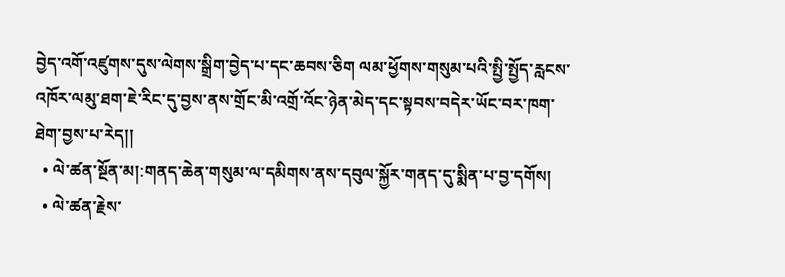བྱེད་འགོ་འཛུགས་དུས་ལེགས་སྒྲིག་བྱེད་པ་དང་ཆབས་ཅིག ལམ་ཕྱོགས་གསུམ་པའི་སྤྱི་སྤྱོད་རླངས་འཁོར་ལམུ་ཐག་ཇེ་རིང་དུ་བྱས་ནས་གྲོང་མི་འགྲོ་འོང་ཉེན་མེད་དང་སྟབས་བདེར་ཡོང་བར་ཁག་ཐེག་བྱས་པ་རེད།།
  • ལེ་ཚན་སྔོན་མ།:གནད་ཆེན་གསུམ་ལ་དམིགས་ནས་དབུལ་སྐྱོར་གནད་དུ་སྨིན་པ་བྱ་དགོས།
  • ལེ་ཚན་རྗེས་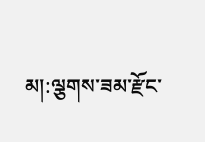མ།:ལྕགས་ཟམ་རྫོང་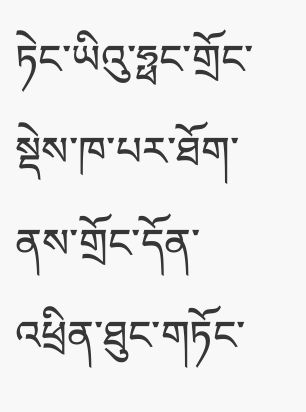ཏེང་ཡིའུ་ཧྥང་གྲོང་སྡེས་ཁ་པར་ཐོག་ནས་གྲོང་དོན་འཕྲིན་ཐུང་གཏོང་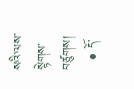སའི་ལས་སྟེགས་བཙུགས།
  • དོ་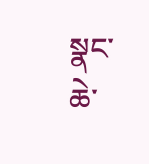སྣང་ཆེ་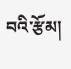བའི་རྩོམ།